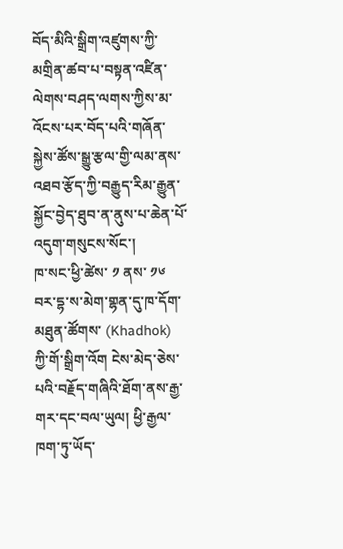བོད་མིའི་སྒྲིག་འཛུགས་ཀྱི་མགྲིན་ཚབ་པ་བསྟན་འཛིན་ལེགས་བཤད་ལགས་ཀྱིས་མ་འོངས་པར་བོད་པའི་གཞོན་སྐྱེས་ཚོས་སྒྱུ་རྩལ་གྱི་ལམ་ནས་འཐབ་རྩོད་ཀྱི་བརྒྱུད་རིམ་རྒྱུན་སྐྱོང་བྱེད་ཐུབ་ན་ནུས་པ་ཆེན་པོ་འདུག་གསུངས་སོང་།
ཁ་སང་ཕྱི་ཚེས་ ༡ ནས་ ༡༦ བར་དྷ་ས་མེག་གྷན་དུ་ཁ་དོག་མཐུན་ཚོགས་ (Khadhok) ཀྱི་གོ་སྒྲིག་འོག ངེས་མེད་ཅེས་པའི་བརྗོད་གཞིའི་ཐོག་ནས་རྒྱ་གར་དང་བལ་ཡུལ། ཕྱི་རྒྱལ་ཁག་ཏུ་ཡོད་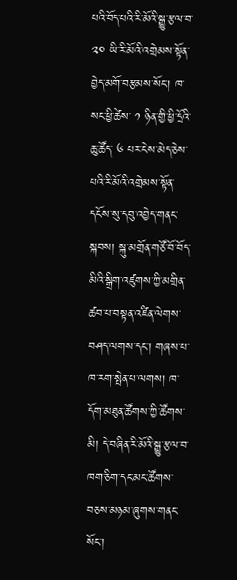པའི་བོད་པའི་རི་མོའི་སྒྱུ་རྩལ་བ་ ༢༠ ཡི་རི་མོའི་འགྲེམས་སྟོན་བྱེད་མགོ་བརྩམས་སོང་། ཁ་སང་ཕྱི་ཚེས་ ༡ ཉིན་གྱི་ཕྱི་དྲོའི་ཆུ་ཚོད་ ༦ པར་ངེས་མེད་ཅེས་པའི་རི་མོའི་འགྲེམས་སྟོན་དངོས་སུ་དབུ་འབྱེད་གནང་སྐབས། སྐུ་མགྲོན་གཙོ་བོ་བོད་མིའི་སྒྲིག་འཛུགས་ཀྱི་མགྲིན་ཚབ་པ་བསྟན་འཛིན་ལེགས་བཤད་ལགས་དང་། གཞས་པ་ཁ་རག་སྤེན་པ་ལགས། ཁ་དོག་མཐུན་ཚོགས་ཀྱི་ཚོགས་མི། དེ་བཞིན་རི་མོའི་སྒྱུ་རྩལ་བ་ཁག་ཅིག་དང་མང་ཚོགས་བཅས་མཉམ་ཞུགས་གནང་སོང་།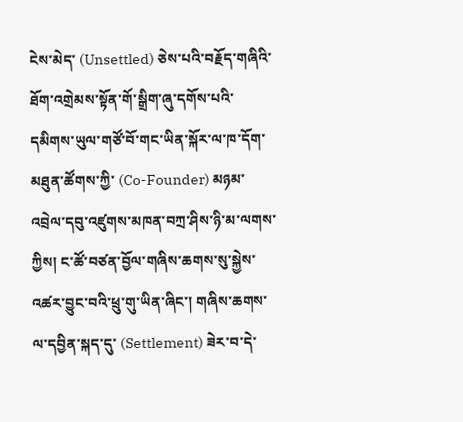ངེས་མེད་ (Unsettled) ཅེས་པའི་བརྗོད་གཞིའི་ཐོག་འགྲེམས་སྟོན་གོ་སྒྲིག་ཞུ་དགོས་པའི་དམིགས་ཡུལ་གཙོ་བོ་གང་ཡིན་སྐོར་ལ་ཁ་དོག་མཐུན་ཚོགས་ཀྱི་ (Co-Founder) མཉམ་འབྲེལ་དབུ་འཛུགས་མཁན་བཀྲ་ཤིས་ཉི་མ་ལགས་ཀྱིས། ང་ཚོ་བཙན་བྱོལ་གཞིས་ཆགས་སུ་སྐྱེས་འཚར་བྱུང་བའི་ཕྲུ་གུ་ཡིན་ཞིང་། གཞིས་ཆགས་ལ་དབྱིན་སྐད་དུ་ (Settlement) ཟེར་བ་དེ་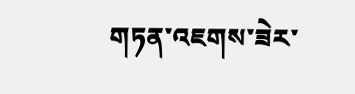གཏན་འཇགས་ཟེར་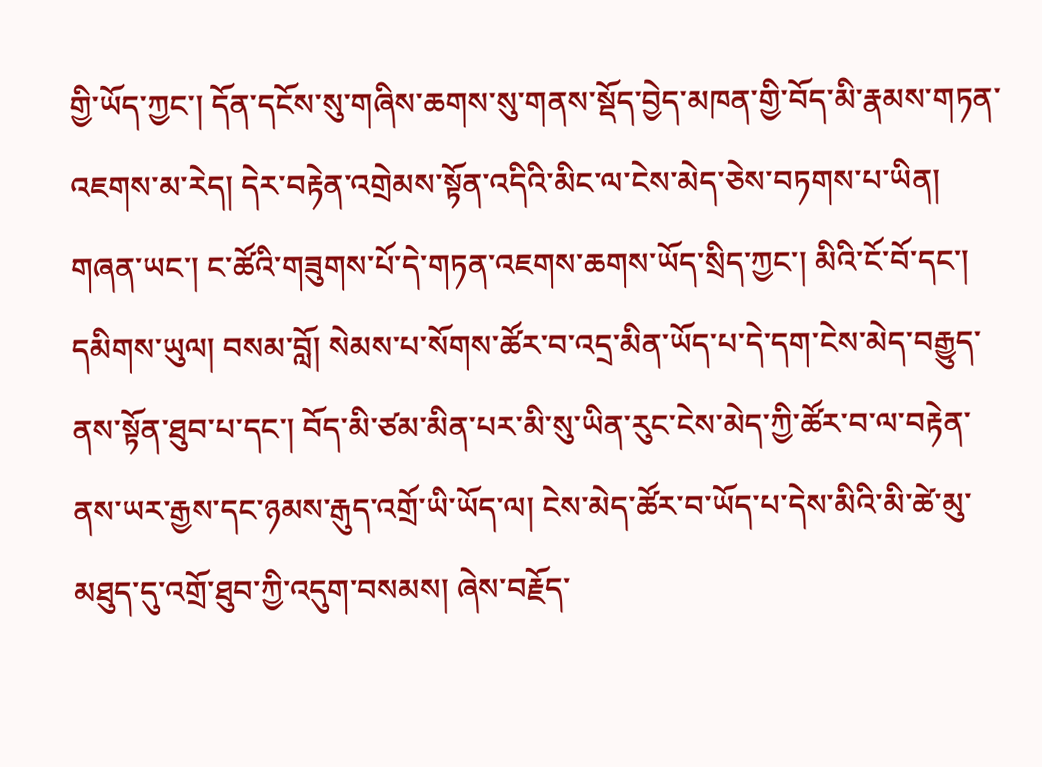གྱི་ཡོད་ཀྱང་། དོན་དངོས་སུ་གཞིས་ཆགས་སུ་གནས་སྡོད་བྱེད་མཁན་གྱི་བོད་མི་རྣམས་གཏན་འཇགས་མ་རེད། དེར་བརྟེན་འགྲེམས་སྟོན་འདིའི་མིང་ལ་ངེས་མེད་ཅེས་བཏགས་པ་ཡིན། གཞན་ཡང་། ང་ཚོའི་གཟུགས་པོ་དེ་གཏན་འཇགས་ཆགས་ཡོད་སྲིད་ཀྱང་། མིའི་ངོ་བོ་དང་། དམིགས་ཡུལ། བསམ་བློ། སེམས་པ་སོགས་ཚོར་བ་འདྲ་མིན་ཡོད་པ་དེ་དག་ངེས་མེད་བརྒྱུད་ནས་སྟོན་ཐུབ་པ་དང་། བོད་མི་ཙམ་མིན་པར་མི་སུ་ཡིན་རུང་ངེས་མེད་ཀྱི་ཚོར་བ་ལ་བརྟེན་ནས་ཡར་རྒྱས་དང་ཉམས་རྒུད་འགྲོ་ཡི་ཡོད་ལ། ངེས་མེད་ཚོར་བ་ཡོད་པ་དེས་མིའི་མི་ཚེ་མུ་མཐུད་དུ་འགྲོ་ཐུབ་ཀྱི་འདུག་བསམས། ཞེས་བརྗོད་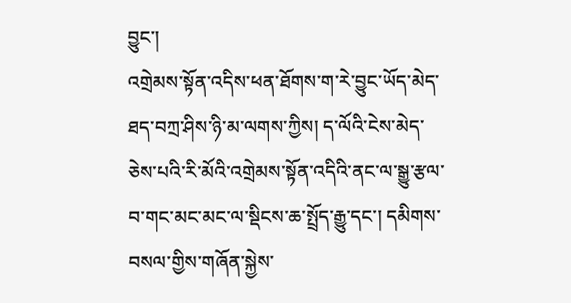བྱུང་།
འགྲེམས་སྟོན་འདིས་ཕན་ཐོགས་ག་རེ་བྱུང་ཡོད་མེད་ཐད་བཀྲ་ཤིས་ཉི་མ་ལགས་ཀྱིས། ད་ལོའི་ངེས་མེད་ཅེས་པའི་རི་མོའི་འགྲེམས་སྟོན་འདིའི་ནང་ལ་སྒྱུ་རྩལ་བ་གང་མང་མང་ལ་སྡིངས་ཆ་སྤྲོད་རྒྱུ་དང་། དམིགས་བསལ་གྱིས་གཞོན་སྐྱེས་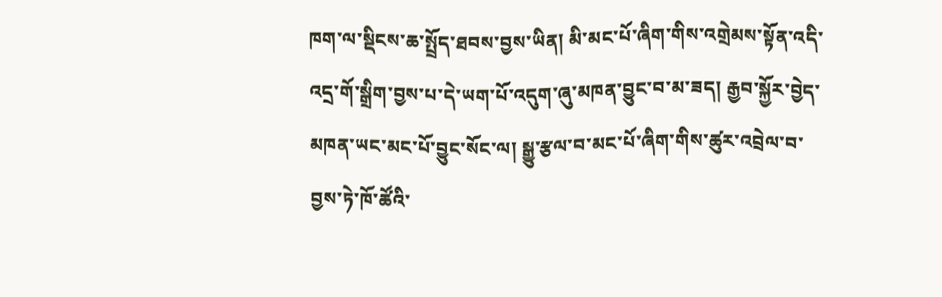ཁག་ལ་སྡིངས་ཆ་སྤྲོད་ཐབས་བྱས་ཡིན། མི་མང་པོ་ཞིག་གིས་འགྲེམས་སྟོན་འདི་འདྲ་གོ་སྒྲིག་བྱས་པ་དེ་ཡག་པོ་འདུག་ཞུ་མཁན་བྱུང་བ་མ་ཟད། རྒྱབ་སྐྱོར་བྱེད་མཁན་ཡང་མང་པོ་བྱུང་སོང་ལ། སྒྱུ་རྩལ་བ་མང་པོ་ཞིག་གིས་ཚུར་འབྲེལ་བ་བྱས་ཏེ་ཁོ་ཚོའི་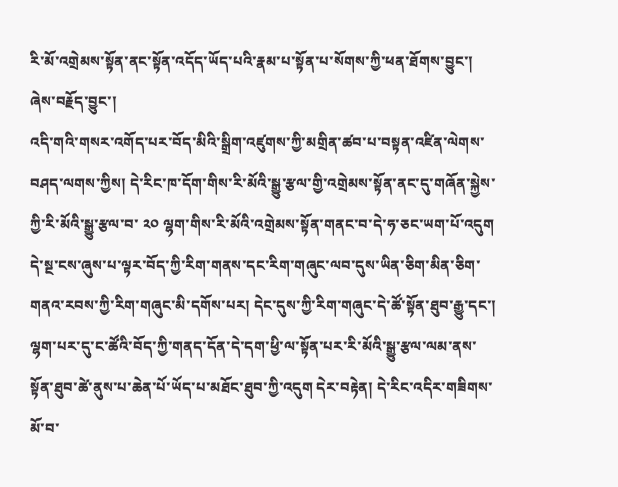རི་མོ་འགྲེམས་སྟོན་ནང་སྟོན་འདོད་ཡོད་པའི་རྣམ་པ་སྟོན་པ་སོགས་ཀྱི་ཕན་ཐོགས་བྱུང་། ཞེས་བརྗོད་བྱུང་།
འདི་གའི་གསར་འགོད་པར་བོད་མིའི་སྒྲིག་འཛུགས་ཀྱི་མགྲིན་ཚབ་པ་བསྟན་འཛིན་ལེགས་བཤད་ལགས་ཀྱིས། དེ་རིང་ཁ་དོག་གིས་རི་མོའི་སྒྱུ་རྩལ་གྱི་འགྲེམས་སྟོན་ནང་དུ་གཞོན་སྐྱེས་ཀྱི་རི་མོའི་སྒྱུ་རྩལ་བ་ ༢༠ ལྷག་གིས་རི་མོའི་འགྲེམས་སྟོན་གནང་བ་དེ་ཧ་ཅང་ཡག་པོ་འདུག དེ་སྔ་ངས་ཞུས་པ་ལྟར་བོད་ཀྱི་རིག་གནས་དང་རིག་གཞུང་ལབ་དུས་ཡིན་ཅིག་མིན་ཅིག་གནའ་རབས་ཀྱི་རིག་གཞུང་མི་དགོས་པར། དེང་དུས་ཀྱི་རིག་གཞུང་དེ་ཚོ་སྟོན་ཐུབ་རྒྱུ་དང་། ལྷག་པར་དུ་ང་ཚོའི་བོད་ཀྱི་གནད་དོན་དེ་དག་ཕྱི་ལ་སྟོན་པར་རི་མོའི་སྒྱུ་རྩལ་ལམ་ནས་སྟོན་ཐུབ་ཚེ་ནུས་པ་ཆེན་པོ་ཡོད་པ་མཐོང་ཐུབ་ཀྱི་འདུག དེར་བརྟེན། དེ་རིང་འདིར་གཟིགས་མོ་བ་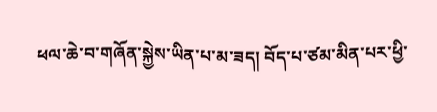ཕལ་ཆེ་བ་གཞོན་སྐྱེས་ཡིན་པ་མ་ཟད། བོད་པ་ཙམ་མིན་པར་ཕྱི་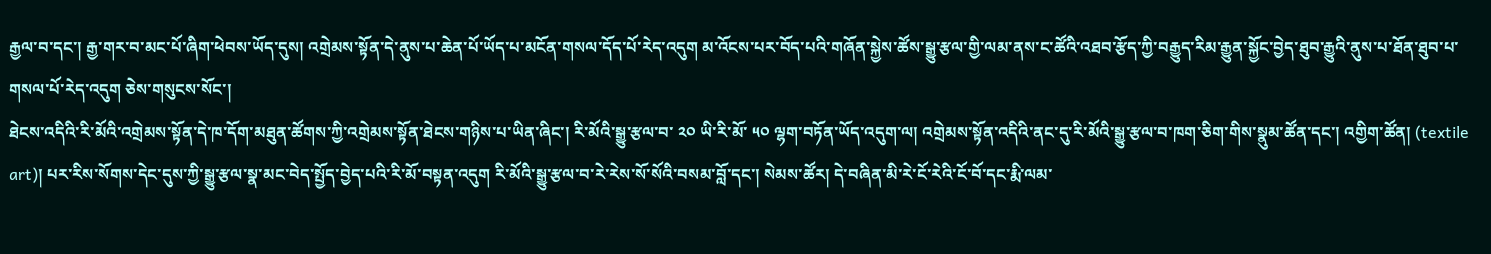རྒྱལ་བ་དང་། རྒྱ་གར་བ་མང་པོ་ཞིག་ཕེབས་ཡོད་དུས། འགྲེམས་སྟོན་དེ་ནུས་པ་ཆེན་པོ་ཡོད་པ་མངོན་གསལ་དོད་པོ་རེད་འདུག མ་འོངས་པར་བོད་པའི་གཞོན་སྐྱེས་ཚོས་སྒྱུ་རྩལ་གྱི་ལམ་ནས་ང་ཚོའི་འཐབ་རྩོད་ཀྱི་བརྒྱུད་རིམ་རྒྱུན་སྐྱོང་བྱེད་ཐུབ་རྒྱུའི་ནུས་པ་ཐོན་ཐུབ་པ་གསལ་པོ་རེད་འདུག ཅེས་གསུངས་སོང་།
ཐེངས་འདིའི་རི་མོའི་འགྲེམས་སྟོན་དེ་ཁ་དོག་མཐུན་ཚོགས་ཀྱི་འགྲེམས་སྟོན་ཐེངས་གཉིས་པ་ཡིན་ཞིང་། རི་མོའི་སྒྱུ་རྩལ་བ་ ༢༠ ཡི་རི་མོ་ ༥༠ ལྷག་བཏོན་ཡོད་འདུག་ལ། འགྲེམས་སྟོན་འདིའི་ནང་དུ་རི་མོའི་སྒྱུ་རྩལ་བ་ཁག་ཅིག་གིས་སྣུམ་ཚོན་དང་། འགྱིག་ཚོན། (textile art)། པར་རིས་སོགས་དེང་དུས་ཀྱི་སྒྱུ་རྩལ་སྣ་མང་བེད་སྤྱོད་བྱེད་པའི་རི་མོ་བསྟན་འདུག རི་མོའི་སྒྱུ་རྩལ་བ་རེ་རེས་སོ་སོའི་བསམ་བློ་དང་། སེམས་ཚོར། དེ་བཞིན་མི་རེ་ངོ་རེའི་ངོ་བོ་དང་རྨི་ལམ་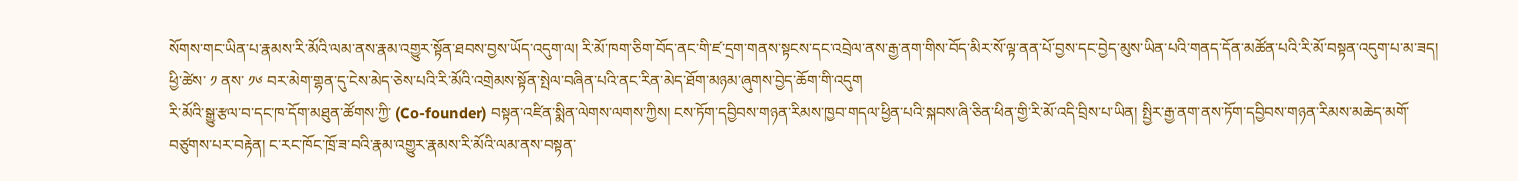སོགས་གང་ཡིན་པ་རྣམས་རི་མོའི་ལམ་ནས་རྣམ་འགྱུར་སྟོན་ཐབས་བྱས་ཡོད་འདུག་ལ། རི་མོ་ཁག་ཅིག་བོད་ནང་གི་ཛ་དྲག་གནས་སྟངས་དང་འབྲེལ་ནས་རྒྱ་ནག་གིས་བོད་མིར་སོ་ལྟ་ནན་པོ་བྱས་དང་བྱེད་མུས་ཡིན་པའི་གནད་དོན་མཚོན་པའི་རི་མོ་བསྟན་འདུག་པ་མ་ཟད། ཕྱི་ཚེས་ ༡ ནས་ ༡༦ བར་མེག་གྷན་དུ་ངེས་མེད་ཅེས་པའི་རི་མོའི་འགྲེམས་སྟོན་སྤེལ་བཞིན་པའི་ནང་རིན་མེད་ཐོག་མཉམ་ཞུགས་བྱེད་ཆོག་གི་འདུག
རི་མོའི་སྒྱུ་རྩལ་བ་དང་ཁ་དོག་མཐུན་ཚོགས་ཀྱི་ (Co-founder) བསྟན་འཛིན་སྨིན་ལེགས་ལགས་ཀྱིས། ངས་ཏོག་དབྱིབས་གཉན་རིམས་ཁྱབ་གདལ་ཕྱིན་པའི་སྐབས་ཞི་ཅིན་ཕིན་གྱི་རི་མོ་འདི་བྲིས་པ་ཡིན། སྤྱིར་རྒྱ་ནག་ནས་ཏོག་དབྱིབས་གཉན་རིམས་མཆེད་མགོ་བཙུགས་པར་བརྟེན། ང་རང་ཁོང་ཁྲོ་ཟ་བའི་རྣམ་འགྱུར་རྣམས་རི་མོའི་ལམ་ནས་བསྟན་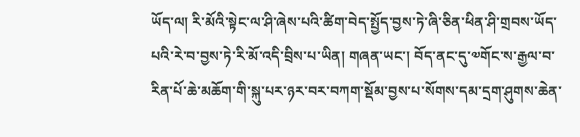ཡོད་ལ། རི་མོའི་སྟེང་ལ་ཤི་ཞེས་པའི་ཚིག་བེད་སྤྱོད་བྱས་ཏེ་ཞི་ཅིན་ཕིན་ཤི་གྲབས་ཡོད་པའི་རེ་བ་བྱས་ཏེ་རི་མོ་འདི་བྲིས་པ་ཡིན། གཞན་ཡང་། བོད་ནང་དུ་༧གོང་ས་རྒྱལ་བ་རིན་པོ་ཆེ་མཆོག་གི་སྐུ་པར་ཉར་བར་བཀག་སྡོམ་བྱས་པ་སོགས་དམ་དྲག་ཤུགས་ཆེན་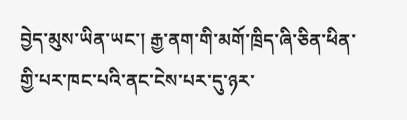བྱེད་མུས་ཡིན་ཡང་། རྒྱ་ནག་གི་མགོ་ཁྲིད་ཞི་ཅིན་ཕིན་གྱི་པར་ཁང་པའི་ནང་ངེས་པར་དུ་ཉར་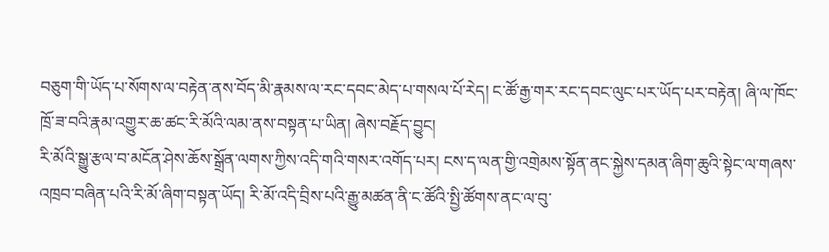བཅུག་གི་ཡོད་པ་སོགས་ལ་བརྟེན་ནས་བོད་མི་རྣམས་ལ་རང་དབང་མེད་པ་གསལ་པོ་རེད། ང་ཚོ་རྒྱ་གར་རང་དབང་ལུང་པར་ཡོད་པར་བརྟེན། ཞི་ལ་ཁོང་ཁྲོ་ཟ་བའི་རྣམ་འགྱུར་ཆ་ཚང་རི་མོའི་ལམ་ནས་བསྟན་པ་ཡིན། ཞེས་བརྗོད་བྱུང།
རི་མོའི་སྒྱུ་རྩལ་བ་མངོན་ཤེས་ཆོས་སྒྲོན་ལགས་ཀྱིས་འདི་གའི་གསར་འགོད་པར། ངས་ད་ལན་གྱི་འགྲེམས་སྟོན་ནང་སྐྱེས་དམན་ཞིག་ཆུའི་སྟེང་ལ་གཞས་འཁྲབ་བཞིན་པའི་རི་མོ་ཞིག་བསྟན་ཡོད། རི་མོ་འདི་བྲིས་པའི་རྒྱུ་མཚན་ནི་ང་ཚོའི་སྤྱི་ཚོགས་ནང་ལ་བུ་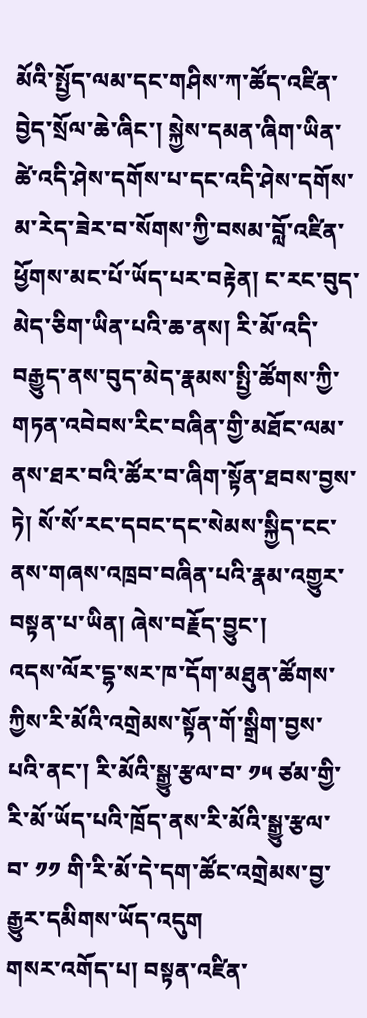མོའི་སྤྱོད་ལམ་དང་གཤིས་ཀ་ཚོད་འཛིན་བྱེད་སྲོལ་ཆེ་ཞིང་། སྐྱེས་དམན་ཞིག་ཡིན་ཚེ་འདི་ཤེས་དགོས་པ་དང་འདི་ཤེས་དགོས་མ་རེད་ཟེར་བ་སོགས་ཀྱི་བསམ་བློ་འཛིན་ཕྱོགས་མང་པོ་ཡོད་པར་བརྟེན། ང་རང་བུད་མེད་ཅིག་ཡིན་པའི་ཆ་ནས། རི་མོ་འདི་བརྒྱུད་ནས་བུད་མེད་རྣམས་སྤྱི་ཚོགས་ཀྱི་གཏན་འབེབས་རིང་བཞིན་གྱི་མཐོང་ལམ་ནས་ཐར་བའི་ཚོར་བ་ཞིག་སྟོན་ཐབས་བྱས་ཏེ། སོ་སོ་རང་དབང་དང་སེམས་སྐྱིད་ངང་ནས་གཞས་འཁྲབ་བཞིན་པའི་རྣམ་འགྱུར་བསྟན་པ་ཡིན། ཞེས་བརྗོད་བྱུང་།
འདས་ལོར་དྷ་སར་ཁ་དོག་མཐུན་ཚོགས་ཀྱིས་རི་མོའི་འགྲེམས་སྟོན་གོ་སྒྲིག་བྱས་པའི་ནང་། རི་མོའི་སྒྱུ་རྩལ་བ་ ༡༥ ཙམ་གྱི་རི་མོ་ཡོད་པའི་ཁྲོད་ནས་རི་མོའི་སྒྱུ་རྩལ་བ་ ༡༡ གི་རི་མོ་དེ་དག་ཚོང་འགྲེམས་བྱ་རྒྱུར་དམིགས་ཡོད་འདུག
གསར་འགོད་པ། བསྟན་འཛིན་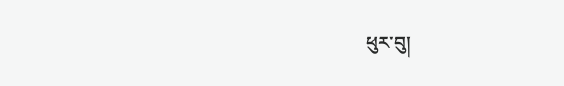ཕུར་བུ།